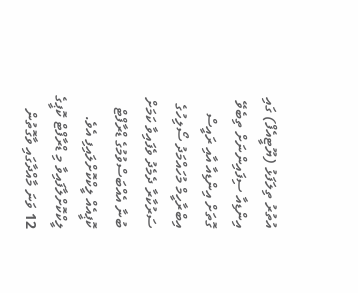އުތުރު ތިލަފަޅު (ޔޫޓީއެފް) ގައި އިންޑިއާ ސިފައިންނަށް ތިބެވޭ ގޮތަށް އިންޑިއާ އާއި ރައީސް އިބްރާހީމް މުހައްމަދު ސޯލިހުގެ ސަރުކާރާ ދެމެދު ވެފައިވާ ކަމަށް ބުނާ އެއްބަސްވުމުގެ ޑްރާފްޓް ކޮޕީއެއް ލީކްކޮށްލައިފި އެވެ.
ލީކްކޮށްލާފައިވާ މި ޑްރާފްޓް ކޮޕީގެ 12 ވަނަ މާއްދާގައި ވާގޮތުން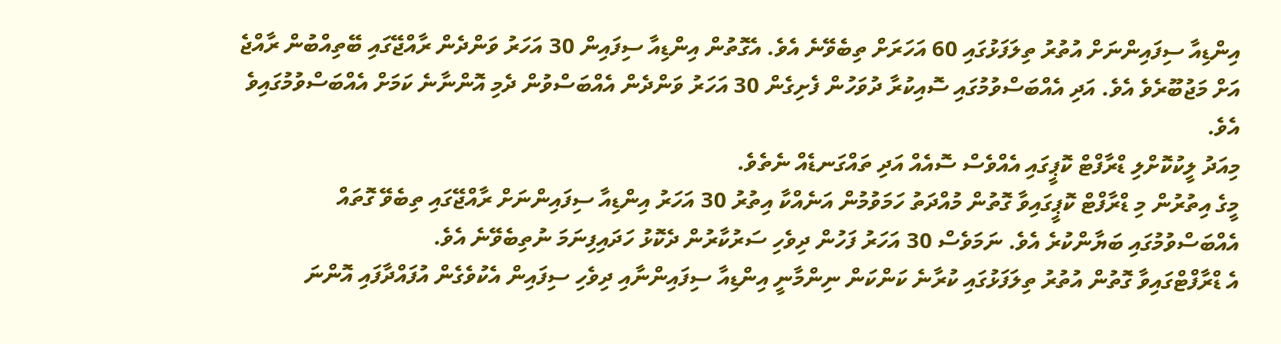އިންޑިއާ ސިފައިންނަށް އުތުރު ތިލަފަޅުގައި 60 އަހަރަށް ތިބެވޭނެ އެވެ. އެގޮތުން އިންޑިއާ ސިފައިން 30 އަހަރު ވަންދެން ރާއްޖޭގައި ބޭތިއްބުން ރާއްޖެ އަށް މަޖުބޫރެވެ އެވެ. އަދި އެއްބަސްވުމުގައި ސޮއިކުރާ ދުވަހުން ފެށިގެން 30 އަހަރު ވަންދެން އެއްބަސްވުން ދެމި އޮންނާނެ ކަމަށް އެއްބަސްވުމުގައިވެ އެވެ.
މިއަދު ލީކުކޮށްލި ޑްރާފްޓް ކޮޕީގައި އެއްވެސް ސޮއެއް އަދި ތައްގަނޑެއް ނެތެވެ.
މީގެ އިތުރުން މި ޑްރާފްޓް ކޮޕީގައިވާ ގޮތުން މުއްދަތު ހަމަވުމުން އަނެއްކާ އިތުރު 30 އަހަރު އިންޑިއާ ސިފައިންނަށް ރާއްޖޭގައި ތިބެވޭ ގޮތައް އެއްބަސްވުމުގައި ބަޔާންކުރެ އެވެ. ނަމަވެސް 30 އަހަރު ފަހުން ދިވެހި ސަރުކާރުން ދެކޮޅު ހަދައިފިނަމަ ނުތިބެވޭނެ އެވެ.
އެ ޑްރާފްޓްގައިވާ ގޮތުން އުތުރު ތިލަފަޅުގައި ކުރާނެ ކަންކަން ނިންމާނީ އިންޑިއާ ސިފައިންނާއި ދިވެހި ސިފައިން އެކުވެގެން އުފައްދާފައި އޮންނަ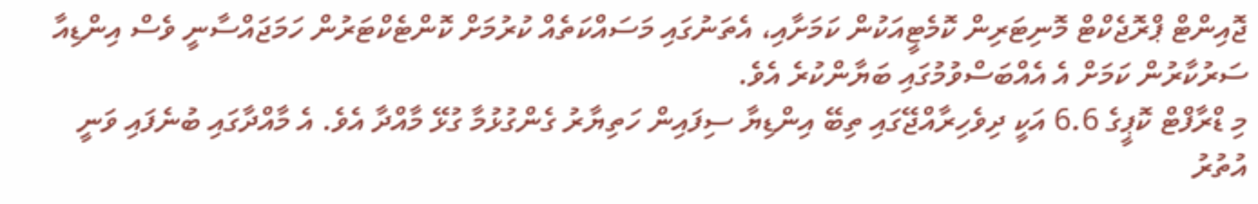ޖޮއިންޓް ޕްރޮޖެކްޓް މޮނިޓަރިން ކޮމެޓީއަކުން ކަމަށާއި، އެތަނުގައި މަސައްކަތެއް ކުރުމަށް ކޮންޓެކްޓަރުން ހަމަޖައްސާނީ ވެސް އިންޑިއާ ސަރުކާރުން ކަމަށް އެ އެއްބަސްވުމުގައި ބަޔާންކުރެ އެވެ.
މި ޑްރާފްޓް ކޮޕީގެ 6.6 އަކީ ދިވެހިރާއްޖޭގައި ތިބޭ އިންޑިޔާ ސިފައިން ހަތިޔާރު ގެންގުޅުމާ ގުޅޭ މާއްދާ އެވެ. އެ މާއްދާގައި ބުނެފައި ވަނީ އުތުރު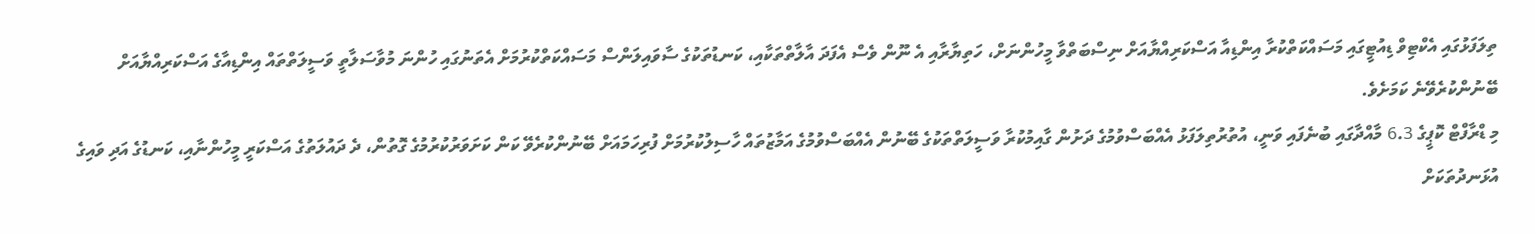ތިލަފަޅުގައި އެކްޓިވް ޑިއުޓީގައި މަސައްކަތްކުރާ އިންޑިއާ އަސްކަރިއްޔާއަށް ނިސްބަތްވާ މީހުންނަށް، ހަތިޔާރާއި އެ ނޫން ވެސް އެފަދަ އާލާތްތަކާއި، ކަނޑުތަކުގެ ސާވައިލަންސް މަސައްކަތްކުރުމަށް އެތަނުގައި ހުންނަ މުވާސަލާތީ ވަސީލަތްތައް އިންޑިއާގެ އަސްކަރިއްޔާއަށް ބޭނުންކުރެވޭނެ ކަމަށެވެ.
މި ޑްރާފްޓް ކޮޕީގެ 6.3 މާއްދާގައި ބުނެފައި ވަނީ، އުތުރުތިލަފަޅު އެއްބަސްވުމުގެ ދަށުން ގާއިމުކުރާ ވަސީލަތްތަކުގެ ބޭނުން އެއްބަސްވުމުގެ އަމާޒުތައް ހާސިލުކުރުމަށް ފުރިހަމައަށް ބޭނުންކުރެވޭ ކަން ކަށަވަރުކުރުމުގެ ގޮތުން، ދެ ދައުލަތުގެ އަސްކަރީ މީހުންނާއި، ކަނޑުގެ އަދި ވައިގެ އުޅަނދުތަކަށް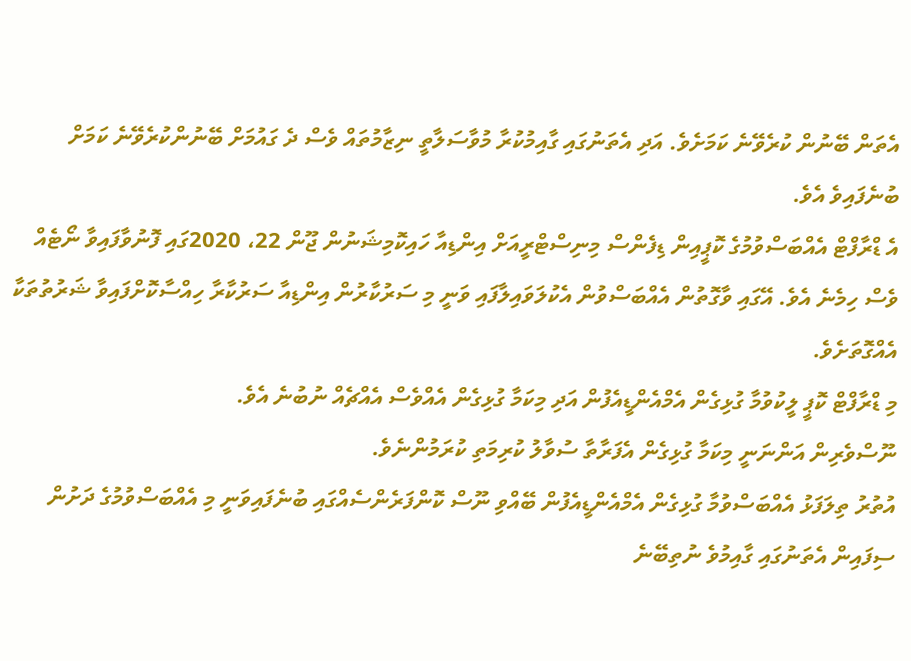އެތަން ބޭނުން ކުރެވޭނެ ކަމަށެވެ. އަދި އެތަނުގައި ގާއިމުކުރާ މުވާސަލާތީ ނިޒާމުތައް ވެސް ދެ ގައުމަށް ބޭނުންކުރެވޭނެ ކަމަށް ބުނެފައިވެ އެވެ.
އެ ޑްރާފްޓް އެއްބަސްވުމުގެ ކޮޕީއިން ޑިފެންސް މިނިސްޓްރީއަށް އިންޑިއާ ހައިކޮމިޝަނުން ޖޫން 22، 2020ގައި ފޮނުވާފައިވާ ނޯޓެއް ވެސް ހިމެނެ އެވެ. އޭގައި ވާގޮތުން އެއްބަސްވުން އެކުލަވައިލާފައި ވަނީ މި ސަރުކާރުން އިންޑިއާ ސަރުކާރާ ހިއްސާކޮށްފައިވާ ޝަރުތުތަކާ އެއްގޮތަށެވެ.
މި ޑްރާފްޓް ކޮޕީ ލީކުވުމާ ގުޅިގެން އެމްއެންޑީއެފުން އަދި މިކަމާ ގުޅިގެން އެއްވެސް އެއްޗެއް ނުބުނެ އެވެ.
ނޫސްވެރިން އަންނަނީ މިކަމާ ގުޅިގެން އެފަރާތާ ސުވާލު ކުރިމަތި ކުރަމުންނެވެ.
އުތުރު ތިލަފަޅު އެއްބަސްވުމާ ގުޅިގެން އެމްއެންޑީއެފުން ބޭއްވި ނޫސް ކޮންފަރެންސެއްގައި ބުނެފައިވަނީ މި އެއްބަސްވުމުގެ ދަށުން ސިފައިން އެތަނުގައި ގާއިމުވެ ނުތިބޭނެ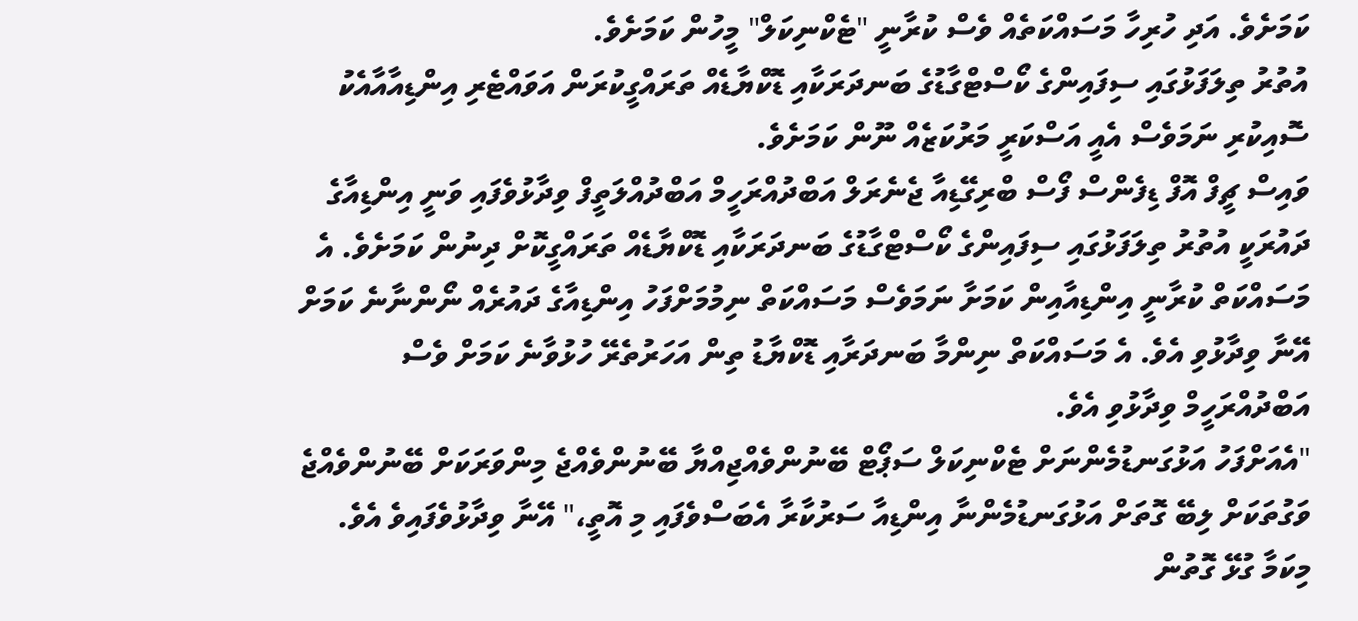ކަމަށެވެ. އަދި ހުރިހާ މަސައްކަތެއް ވެސް ކުރާނީ "ޓެކްނިކަލް" މީހުން ކަމަށެވެ.
އުތުރު ތިލަފަޅުގައި ސިފައިންގެ ކޯސްޓްގާޑުގެ ބަނދަރަކާއި ޑޮކްޔާޑެއް ތަރައްގީކުރަން އަވައްޓެރި އިންޑިއާއާއެކު ސޮއިކުރި ނަމަވެސް އެއީ އަސްކަރީ މަރުކަޒެއް ނޫން ކަމަށެވެ.
ވައިސް ޗީފް އޮފް ޑިފެންސް ފޯސް ބްރިގޭޑިއާ ޖެނެރަލް އަބްދުއްރަހީމް އަބްދުއްލަތީފް ވިދާޅުވެފައި ވަނީ އިންޑިއާގެ ދައުރަކީ އުތުރު ތިލަފަޅުގައި ސިފައިންގެ ކޯސްޓްގާޑުގެ ބަނދަރަކާއި ޑޮކްޔާޑެއް ތަރައްގީކޮށް ދިނުން ކަމަށެވެ. އެ މަސައްކަތް ކުރާނީ އިންޑިއާއިން ކަމަށާ ނަމަވެސް މަސައްކަތް ނިމުމަށްފަހު އިންޑިއާގެ ދައުރެއް ނޯންނާނެ ކަމަށް އޭނާ ވިދާޅުވި އެވެ. އެ މަސައްކަތް ނިންމާ ބަނދަރާއި ޑޮކްޔާޑު ތިން އަހަރުތެރޭ ހުޅުވާނެ ކަމަށް ވެސް އަބްދުއްރަހީމް ވިދާޅުވި އެވެ.
"އެއަށްފަހު އަޅުގަނޑުމެންނަށް ޓެކްނިކަލް ސަޕޯޓް ބޭނުންވެއްޖިއްޔާ ބޭނުންވެއްޖެ މިންވަރަކަށް ބޭނުންވެއްޖެ ވަގުތަކަށް ލިބޭ ގޮތަށް އަޅުގަނޑުމެންނާ އިންޑިއާ ސަރުކާރާ އެބަސްވެފައި މި އޮތީ،" އޭނާ ވިދާޅުވެފައިވެ އެވެ.
މިކަމާ ގުޅޭ ގޮތުން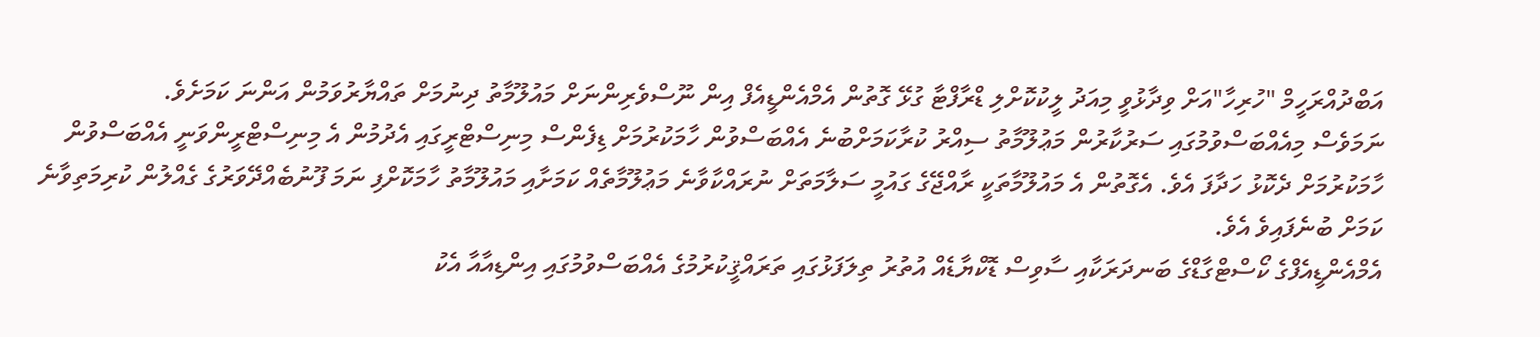އަބްދުއްރަހީމް "ހުރިހާ"އަށް ވިދާޅުވީ މިއަދު ލީކުކޮށްލި ޑްރާފްޓާ ގުޅޭ ގޮތުން އެމްއެންޑީއެފް އިން ނޫސްވެރިންނަށް މައުލޫމާތު ދިނުމަށް ތައްޔާރުވަމުން އަންނަ ކަމަށެވެ.
ނަމަވެސް މިއެއްބަސްވުމުގައި ސަރުކާރުން މަޢުލޫމާތު ސިއްރު ކުރާކަމަށްބުނެ އެއްބަސްވުން ހާމަކުރުމަށް ޑިފެންސް މިނިސްޓްރީގައި އެދުމުން އެ މިނިސްޓްރީންވަނީ އެއްބަސްވުން ހާމަކުރުމަށް ދެކޮޅު ހަދާފަ އެވެ. އެގޮތުން އެ މައުލޫމާތަކީ ރާއްޖޭގެ ގައުމީ ސަލާމަތަށް ނުރައްކާވާނެ މަޢުލޫމާތެއް ކަމަށާއި މައުލޫމާތު ހާމަކޮށްފި ނަމަ ފޫނުބެއްދޭވަރުގެ ގެއްލުން ކުރިމަތިވާނެ ކަމަށް ބުނެފައިވެ އެވެ.
އެމްއެންޑީއެފްގެ ކޯސްޓްގާޑްގެ ބަނދަރަކާއި ސާވިސް ޑޮކްޔާޑެއް އުތުރު ތިލަފަޅުގައި ތަރައްޤީކުރުމުގެ އެއްބަސްވުމުގައި އިންޑިއާއާ އެކު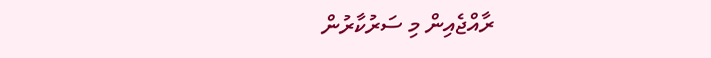ރާއްޖެއިން މި ސަރުކާރުން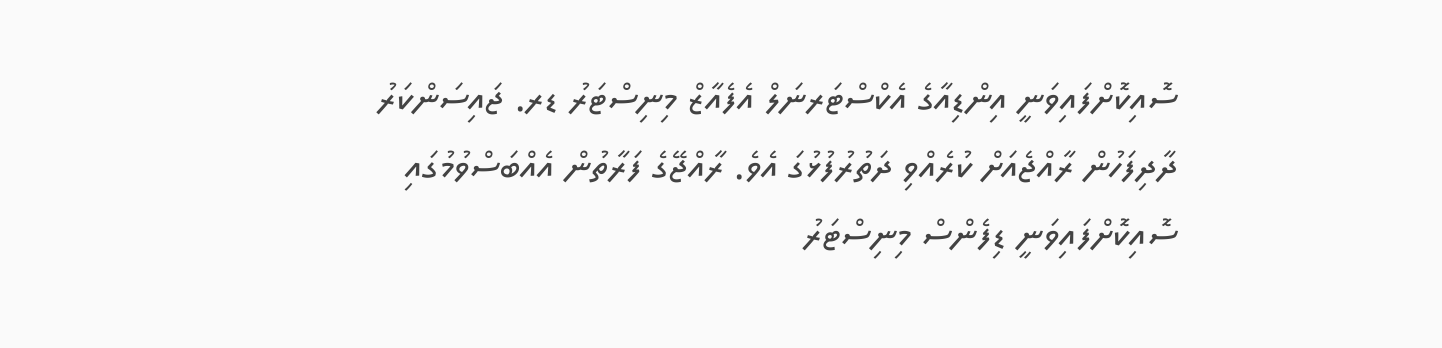ސޮއިކޮށްފައިވަނީ އިންޑިއާގެ އެކްސްޓަރނަލް އެފެއާޒް މިނިސްޓަރު ޑރ. ޖައިސަންކަރު ދާދިފަހުން ރާއްޖެއަށް ކުރެއްވި ދަތުރުފުޅުގަ އެވެ. ރާއްޖޭގެ ފަރާތުން އެއްބަސްވުމުގައި ސޮއިކޮށްފައިވަނީ ޑިފެންސް މިނިސްޓަރު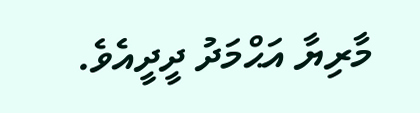މާރިޔާ އަޙްމަދު ދީދީއެވެ.